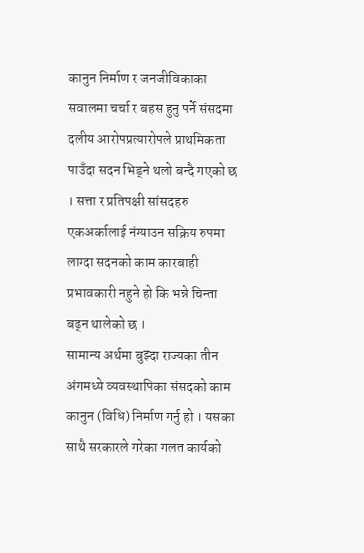कानुन निर्माण र जनजीविकाका सवालमा चर्चा र बहस हुनु पर्ने संसदमा दलीय आरोपप्रत्यारोपले प्राथमिकता पाउँदा सदन भिड्ने थलो बन्दै गएको छ । सत्ता र प्रतिपक्षी सांसदहरु एकअर्कालाई नंग्याउन सक्रिय रुपमा लाग्दा सदनको काम कारबाही प्रभावकारी नहुने हो कि भन्ने चिन्ता बढ्न थालेको छ ।
सामान्य अर्थमा बुझ्दा राज्यका तीन अंगमध्ये व्यवस्थापिका संसदको काम कानुन (विधि) निर्माण गर्नु हो । यसका साथै सरकारले गरेका गलत कार्यको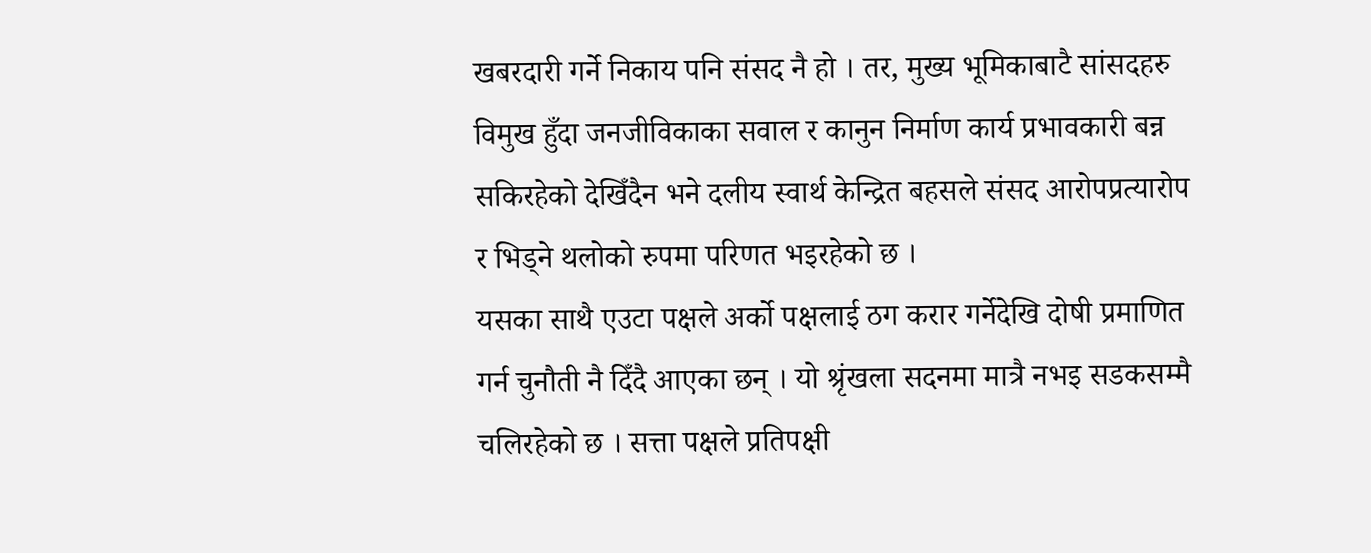खबरदारी गर्ने निकाय पनि संसद नै हो । तर, मुख्य भूमिकाबाटै सांसदहरु विमुख हुँदा जनजीविकाका सवाल र कानुन निर्माण कार्य प्रभावकारी बन्न सकिरहेको देखिँदैन भने दलीय स्वार्थ केन्द्रित बहसले संसद आरोपप्रत्यारोप र भिड्ने थलोको रुपमा परिणत भइरहेको छ ।
यसका साथै एउटा पक्षले अर्को पक्षलाई ठग करार गर्नेदेखि दोषी प्रमाणित गर्न चुनौती नै दिँदै आएका छन् । यो श्रृंखला सदनमा मात्रै नभइ सडकसम्मै चलिरहेको छ । सत्ता पक्षले प्रतिपक्षी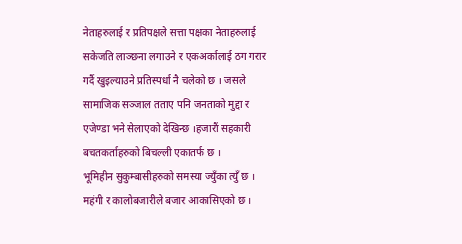नेताहरुलाई र प्रतिपक्षले सत्ता पक्षका नेताहरुलाई सकेजति लाञ्छना लगाउने र एकअर्कालाई ठग गरार गर्दै खुइल्याउने प्रतिस्पर्धा नै चलेको छ । जसले सामाजिक सञ्जाल तताए पनि जनताको मुद्दा र एजेण्डा भने सेलाएको देखिन्छ ।हजारौं सहकारी बचतकर्ताहरुको बिचल्ली एकातर्फ छ ।
भूमिहीन सुकुम्बासीहरुको समस्या ज्युँका त्युँ छ । महंगी र कालोबजारीले बजार आकासिएको छ ।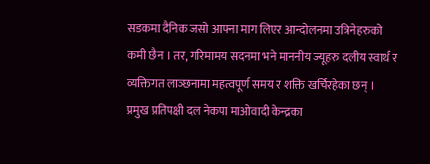सडकमा दैनिक जसो आफ्ना माग लिएर आन्दोलनमा उत्रिनेहरुको कमी छैन । तर, गरिमामय सदनमा भने माननीय ज्यूहरु दलीय स्वार्थ र व्यक्तिगत लाञ्छनामा महत्वपूर्ण समय र शक्ति खर्चिरहेका छन् ।
प्रमुख प्रतिपक्षी दल नेकपा माओवादी केन्द्रका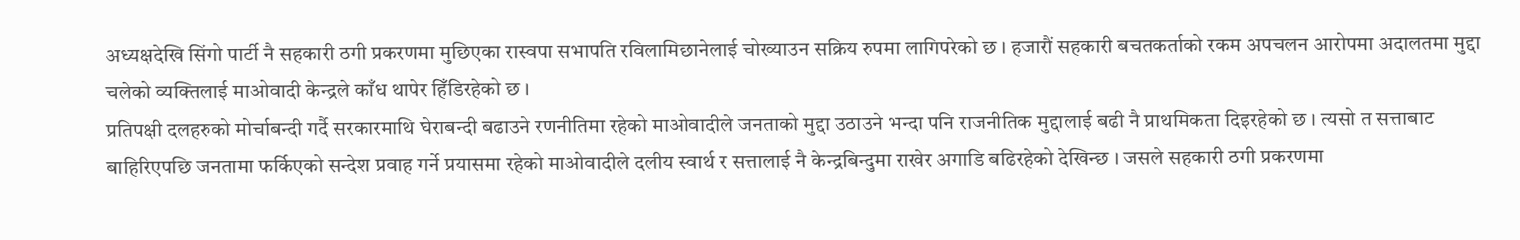अध्यक्षदेखि सिंगो पार्टी नै सहकारी ठगी प्रकरणमा मुछिएका रास्वपा सभापति रविलामिछानेलाई चोख्याउन सक्रिय रुपमा लागिपरेको छ । हजारौं सहकारी बचतकर्ताको रकम अपचलन आरोपमा अदालतमा मुद्दा चलेको व्यक्तिलाई माओवादी केन्द्रले काँध थापेर हिँडिरहेको छ ।
प्रतिपक्षी दलहरुको मोर्चाबन्दी गर्दै सरकारमाथि घेराबन्दी बढाउने रणनीतिमा रहेको माओवादीले जनताको मुद्दा उठाउने भन्दा पनि राजनीतिक मुद्दालाई बढी नै प्राथमिकता दिइरहेको छ । त्यसो त सत्ताबाट बाहिरिएपछि जनतामा फर्किएको सन्देश प्रवाह गर्ने प्रयासमा रहेको माओवादीले दलीय स्वार्थ र सत्तालाई नै केन्द्रबिन्दुमा राखेर अगाडि बढिरहेको देखिन्छ । जसले सहकारी ठगी प्रकरणमा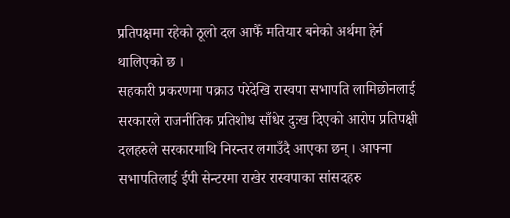प्रतिपक्षमा रहेको ठूलो दल आफैँ मतियार बनेको अर्थमा हेर्न थालिएको छ ।
सहकारी प्रकरणमा पक्राउ परेदेखि रास्वपा सभापति लामिछोनलाई सरकारले राजनीतिक प्रतिशोध साँधेर दुःख दिएको आरोप प्रतिपक्षी दलहरुले सरकारमाथि निरन्तर लगाउँदै आएका छन् । आफ्ना सभापतिलाई ईपी सेन्टरमा राखेर रास्वपाका सांसदहरु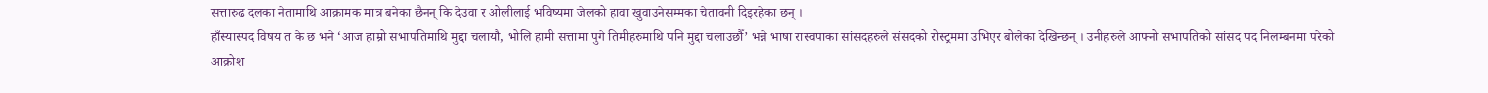सत्तारुढ दलका नेतामाथि आक्रामक मात्र बनेका छैनन् कि देउवा र ओलीलाई भविष्यमा जेलको हावा खुवाउनेसम्मका चेतावनी दिइरहेका छन् ।
हाँस्यास्पद विषय त के छ भने ‘आज हाम्रो सभापतिमाथि मुद्दा चलायौ, भोलि हामी सत्तामा पुगे तिमीहरुमाथि पनि मुद्दा चलाउछौँ’ भन्ने भाषा रास्वपाका सांसदहरुले संसदको रोस्ट्रममा उभिएर बोलेका देखिन्छन् । उनीहरुले आफ्नो सभापतिको सांसद पद निलम्बनमा परेको आक्रोश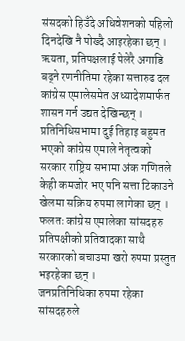संसदको हिउँदे अधिवेशनको पहिलो दिनदेखि नै पोख्दै आइरहेका छन् ।
ऋयता, प्रतिपक्षलाई पेलेरै अगाडि बढ्ने रणनीतिमा रहेका सत्तारुढ दल कांग्रेस एमालेसमेत अध्यादेशमार्फत शासन गर्न उद्यत देखिन्छन् । प्रतिनिधिसभामा दुई तिहाइ बहुमत भएको कांग्रेस एमाले नेतृत्वको सरकार राष्ट्रिय सभामा अंक गणितले केही कमजोर भए पनि सत्ता टिकाउने खेलमा सक्रिय रुपमा लागेका छन् । फलतः कांग्रेस एमालेका सांसदहरु प्रतिपक्षीको प्रतिवादका साथै सरकारको बचाउमा खरो रुपमा प्रस्तुत भइरहेका छन् ।
जनप्रतिनिधिका रुपमा रहेका सांसदहरुले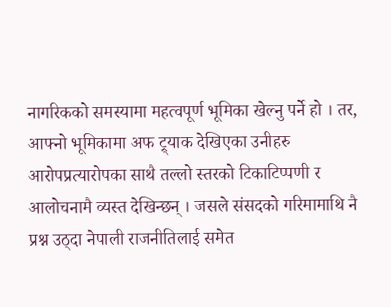नागरिकको समस्यामा महत्वपूर्ण भूमिका खेल्नु पर्ने हो । तर, आफ्नो भूमिकामा अफ ट्र्याक देखिएका उनीहरु आरोपप्रत्यारोपका साथै तल्लो स्तरको टिकाटिप्पणी र आलोचनामै व्यस्त देखिन्छन् । जसले संसदको गरिमामाथि नै प्रश्न उठ्दा नेपाली राजनीतिलाई समेत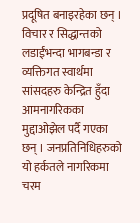प्रदूषित बनाइरहेका छन् । विचार र सिद्धान्तको लडाईंभन्दा भागबन्डा र व्यक्तिगत स्वार्थमा सांसदहरु केन्द्रित हुँदा आमनागरिकका मुद्दाओझेल पर्दै गएका छन् । जनप्रतिनिधिहरुको यो हर्कतले नागरिकमा चरम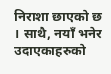निराशा छाएको छ । साथै, नयाँ भनेर उदाएकाहरुको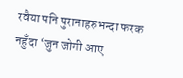रवैया पनि पुरानाहरुभन्दा फरक नहुँदा ‘जुन जोगी आए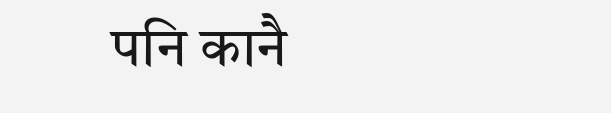पनि कानै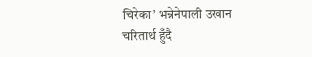चिरेका’ भन्नेनेपाली उखान चरितार्थ हुँदै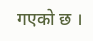गएको छ ।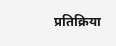प्रतिक्रिया